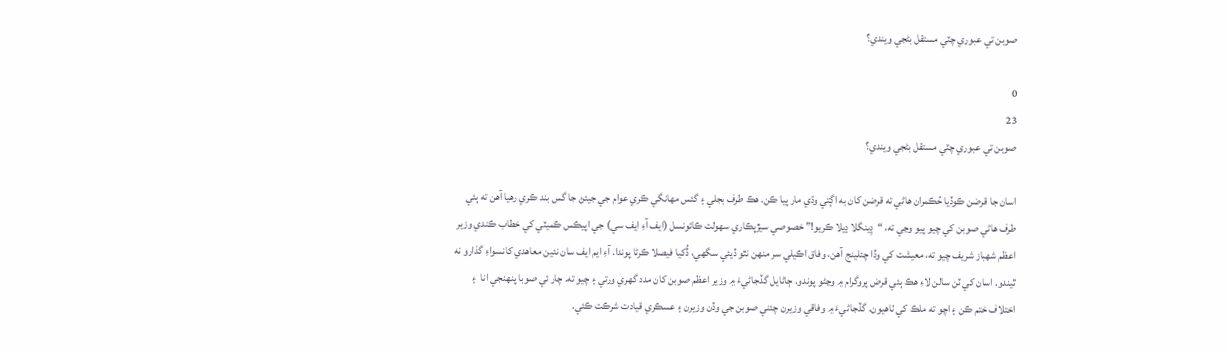صوبن تي عبوري چٽي مستقل بڻجي ويندي؟

0
23
صوبن تي عبوري چٽي مستقل بڻجي ويندي؟

اسان جا قرضن ڪوڏيا حُڪمران هاڻي ته قرضن کان به اڳتي وڌي مار پيا ڪن. هڪ طرف بجلي ۽ گئس مهانگي ڪري عوام جي جيئڻ جا گس بند ڪري رهيا آهن ته ٻئي طرف هاڻي صوبن کي چيو پيو وڃي ته، “ڍِينگلا ڍيلا ڪريو!” خصوصي سيڙپڪاري سهولت ڪائونسل (ايف آءِ ايف سي) جي اپيڪس ڪميٽي کي خطاب ڪندي وزير اعظم شهباز شريف چيو ته، معيشت کي وڏا چئلينج آهن، وفاق اڪيلي سر منهن نٿو ڏيئي سگهي، ڏُکيا فيصلا ڪرڻا پوندا. آءِ ايم ايف سان نئين معاهدي کانسواءِ گذارو نه ٿيندو. اسان کي ٽن سالن لاءِ هڪ ٻئي قرض پروگرام ۾ وڃڻو پوندو. ڄاڻايل گڏجاڻيءَ ۾ وزير اعظم صوبن کان مدد گهري ورتي ۽ چيو ته. چار ئي صوبا پنهنجي انا  ۽ اختلاف ختم ڪن ۽ اچو ته ملڪ کي ٺاهيون. گڏجاڻيءَ ۾ وفاقي وزيرن چئني صوبن جي وڏن وزيرن ۽ عسڪري قيادت شرڪت ڪئي.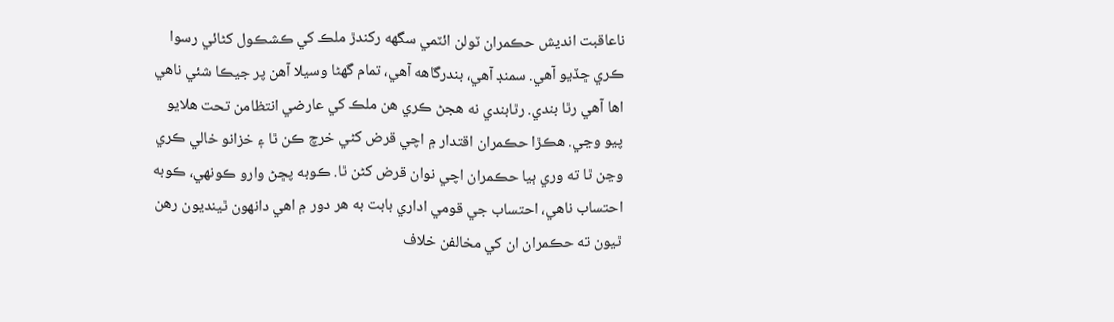ناعاقبت انديش حڪمران ٽولن ائٽمي سگهه رکندڙ ملڪ کي ڪشڪول کڻائي رسوا ڪري ڇڏيو آهي. سمنڊ آهي، بندرگاهه آهي، تمام گهڻا وسيلا آهن پر جيڪا شئي ناهي اها آهي رٿا بندي. رٿابندي نه هجڻ ڪري هن ملڪ کي عارضي انتظامن تحت هلايو پيو وڃي. هڪڙا حڪمران اقتدار ۾ اچي قرض کڻي خرچ ڪن ٿا ۽ خزانو خالي ڪري وڃن ٿا ته وري ٻيا حڪمران اچي نوان قرض کڻن ٿا. ڪوبه پڇڻ وارو ڪونهي، ڪوبه احتساب ناهي، احتساب جي قومي اداري بابت به هر دور ۾ اهي دانهون ٿينديون رهن ٿيون ته حڪمران ان کي مخالفن خلاف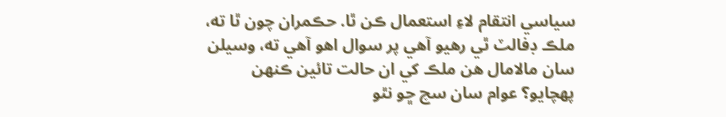سياسي انتقام لاءِ استعمال ڪن ٿا. حڪمران چون ٿا ته، ملڪ ڊفالٽ ٿي رهيو آهي پر سوال اهو آهي ته، وسيلن سان مالامال هن ملڪ کي ان حالت تائين ڪنهن پهچايو؟ عوام سان سچ ڇو نٿو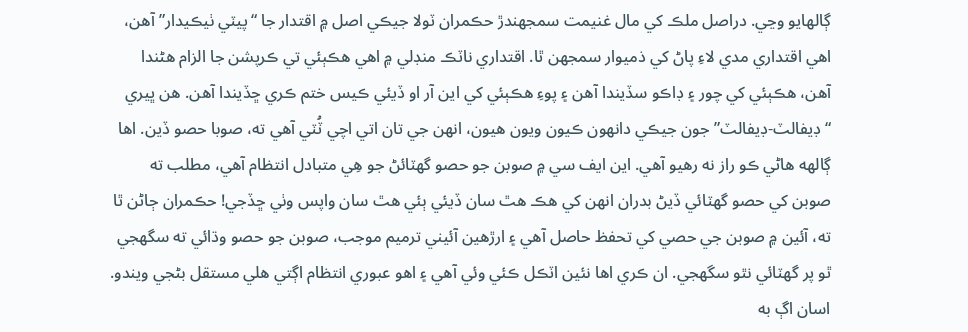ڳالهايو وڃي. دراصل ملڪ کي مال غنيمت سمجهندڙ حڪمران ٽولا جيڪي اصل ۾ اقتدار جا “پيٽي ٺيڪيدار” آهن، اهي اقتداري مدي لاءِ پاڻ کي ذميوار سمجهن ٿا. اقتداري ناٽڪ منڊلي ۾ اهي هڪٻئي تي ڪرپشن جا الزام هڻندا آهن، هڪٻئي کي چور ۽ ڊاڪو سڏيندا آهن ۽ پوءِ هڪٻئي کي اين آر او ڏيئي ڪيس ختم ڪري ڇڏيندا آهن. هن ڀيري “ڊيفالٽ-ڊيفالٽ” جون جيڪي دانهون ڪيون ويون هيون، انهن جي تان اتي اچي ٽُٽي آهي ته، صوبا حصو ڏين. اها ڳالهه هاڻي ڪو راز نه رهيو آهي. اين ايف سي ۾ صوبن جو حصو گهٽائڻ جو هِي متبادل انتظام آهي، مطلب ته صوبن کي حصو گهٽائي ڏيڻ بدران انهن کي هڪ هٿ سان ڏيئي ٻئي هٿ سان واپس وٺي ڇڏجي! حڪمران ڄاڻن ٿا ته، آئين ۾ صوبن جي حصي کي تحفظ حاصل آهي ۽ ارڙهين آئيني ترميم موجب، صوبن جو حصو وڌائي ته سگهجي ٿو پر گهٽائي نٿو سگهجي. ان ڪري اها نئين اٽڪل ڪئي وئي آهي ۽ اهو عبوري انتظام اڳتي هلي مستقل بڻجي ويندو. اسان اڳ به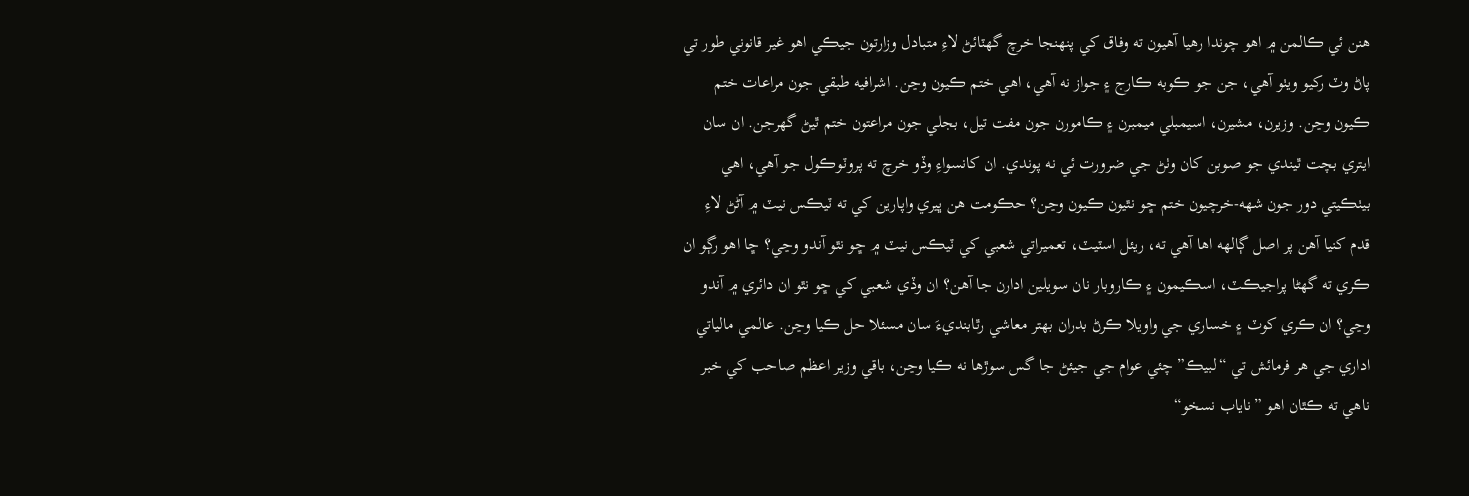هنن ئي ڪالمن ۾ اهو چوندا رهيا آهيون ته وفاق کي پنهنجا خرچ گهٽائڻ لاءِ متبادل وزارتون جيڪي اهو غير قانوني طور تي پاڻ وٽ رکيو ويٺو آهي، جن جو ڪوبه ڪارج ۽ جواز نه آهي، اهي ختم ڪيون وڃن. اشرافيه طبقي جون مراعات ختم ڪيون وڃن. وزيرن، مشيرن، اسيمبلي ميمبرن ۽ ڪامورن جون مفت تيل، بجلي جون مراعتون ختم ٿيڻ گهرجن. ان سان ايتري بچت ٿيندي جو صوبن کان وٺڻ جي ضرورت ئي نه پوندي. ان کانسواءِ وڏو خرچ ته پروٽوڪول جو آهي، اهي بيٺڪيتي دور جون شهه-خرچيون ختم ڇو نٿيون ڪيون وڃن؟ حڪومت هن ڀيري واپارين کي ته ٽيڪس نيٽ ۾ آڻڻ لاءِ قدم کنيا آهن پر اصل ڳالهه اها آهي ته، ريئل اسٽيٽ، تعميراتي شعبي کي ٽيڪس نيٽ ۾ ڇو نٿو آندو وڃي؟ ڇا اهو رڳو ان ڪري ته گهڻا پراجيڪٽ، اسڪيمون ۽ ڪاروبار نان سويلين ادارن جا آهن؟ ان وڏي شعبي کي ڇو نٿو ان دائري ۾ آندو وڃي؟ ان ڪري کوٽ ۽ خساري جي واويلا ڪرڻ بدران بهتر معاشي رٿابنديءَ سان مسئلا حل ڪيا وڃن. عالمي مالياتي اداري جي هر فرمائش تي “لبيڪ” چئي عوام جي جيئڻ جا گس سوڙها نه ڪيا وڃن، باقي وزير اعظم صاحب کي خبر ناهي ته ڪٿان اهو ”ناياب نسخو“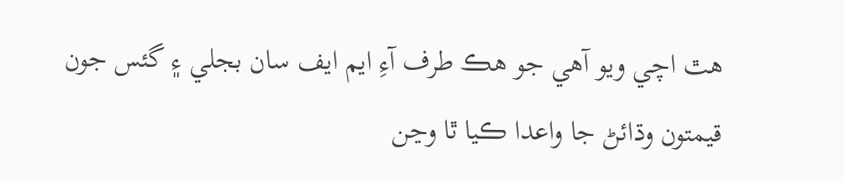هٿ اچي ويو آهي جو هڪ طرف آءِ ايم ايف سان بجلي ۽ گئس جون قيمتون وڌائڻ جا واعدا ڪيا ٿا وڃن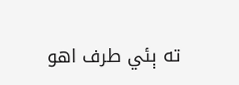ته ٻئي طرف اهو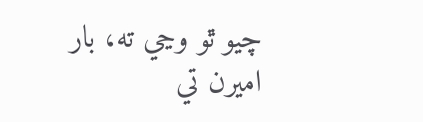چيو ٿو وڃي ته، بار اميرن تي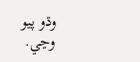وڌو پيو وڃي.